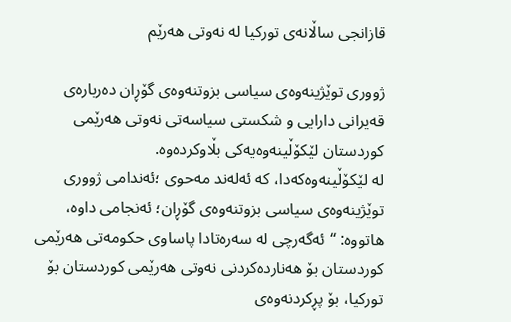قازانجی ساڵانەی توركیا لە نەوتی هەرێم

ژووری توێژینەوەی سیاسی بزوتنەوەی گۆڕان دەربارەی قەیرانی دارایی و شكستی سیاسەتی نەوتی هەرێمی كوردستان لێكۆڵینەوەیەكی بڵاوكردەوە.
لە لێكۆڵینەوەكەدا، كە ئەلەند مەحوی ؛ئەندامی ژووری توێژینەوەی سیاسی بزوتنەوەی گۆڕان؛ ئەنجامی داوە، هاتووە: “ئەگەرچی‌ لە سەرەتادا پاساوی‌ حكومەتی‌ هەرێمی‌ كوردستان بۆ هەناردەكردنی‌ نەوتی‌ هەرێمی‌ كوردستان بۆ توركیا، بۆ پڕكردنەوەی‌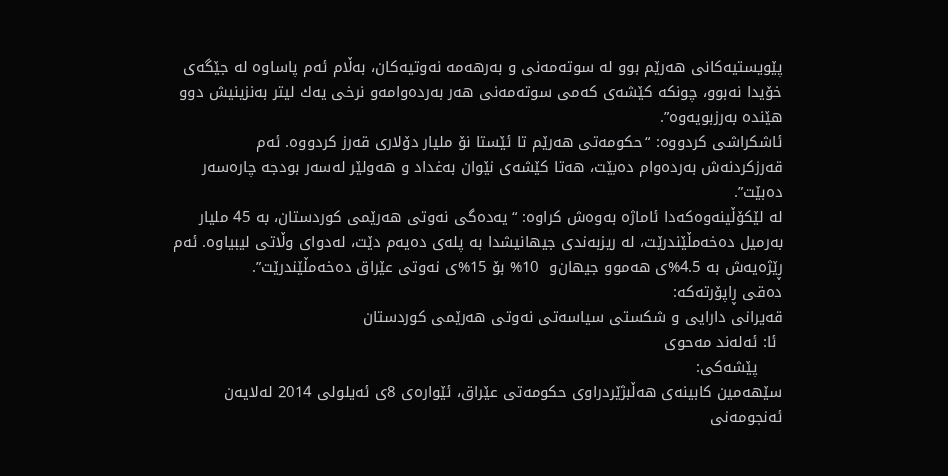پێویستیەكانی‌ هەرێم بوو لە سوتەمەنی ‌‌و بەرهەمە نەوتیەكان، بەڵام ئەم پاساوە لە جێگەی‌ خۆیدا نەبوو، چونكە كێشەی‌ كەمی‌ سوتەمەنی‌ هەر بەردەوامە‌و نرخی‌ یەك لیتر بەنزینیش دوو هێندە بەرزبویەوە”.
ئاشكراشی كردووە: “حكومەتی‌ هەرێم تا ئێستا نۆ ملیار دۆلاری‌ قەرز كردووە. ئەم قەرزكردنەش بەردەوام دەبێت، هەتا كێشەی‌ نێوان بەغدا‌د و هەولێر لەسەر بودجە چارەسەر دەبێت”.
لە لێكۆڵینەوەكەدا ئاماژە بەوەش كراوە: “یەدەگی‌ نەوتی‌ هەرێمی‌ كوردستان، بە 45 ملیار بەرمیل دەخەمڵێندرێت، لە ریزبەندی‌ جیهانیشدا بە پلەی‌ دەیەم دێت، لەدوای‌ وڵاتی‌ لیبیا‌وە. ئەم ڕێژەیەش بە 4.5%ی‌ هەموو جیهان‌و  10% بۆ 15%ی‌ نەوتی‌ عێراق دەخەمڵێندرێت”.
دەقی ڕاپۆرتەكە:
قەیرانی‌ دارایی‌ ‌و شكستی‌ سیاسەتی‌ نەوتی‌ هەرێمی‌ كوردستان
 ئا: ئەلەند مەحوی‌
     پێشەكی‌:
سێهەمین كابینەی‌ هەڵبژێردراوی‌ حكومەتی‌ عێراق، ئێوارەی‌ 8ی‌ ئەیلولی‌ 2014 لەلایەن ئەنجومەنی‌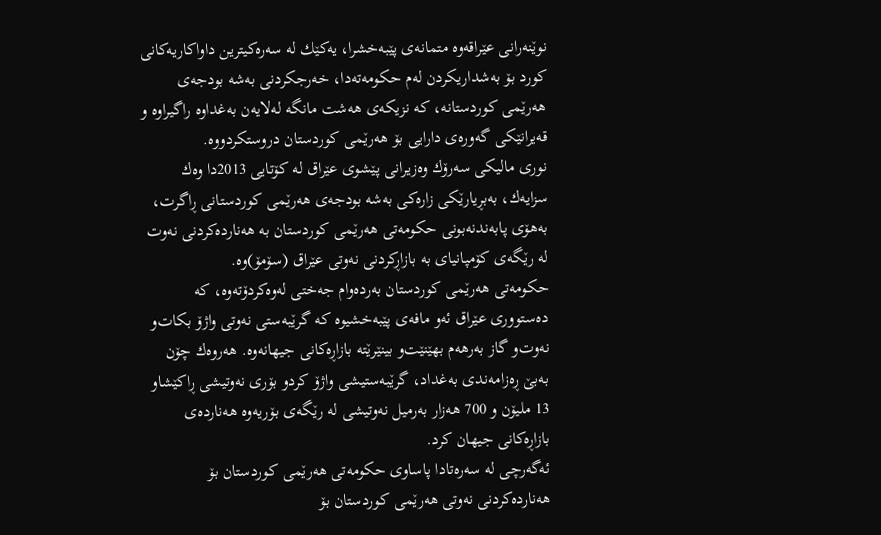نوێنەرانی‌ عێراقەوە متمانەی‌ پێبەخشرا، یەكێك لە سەرەكیترین داواكاریەكانی‌ كورد بۆ بەشداریكردن لەم حكومەتەدا، خەرجكردنی‌ بەشە بودجەی‌ هەرێمی‌ كوردستانە، كە نزیكەی‌ هەشت مانگە لەلایەن بەغداوە راگیراوە ‌و قەیرانێكی‌ گەورەی‌ دارایی‌ بۆ هەرێمی‌ كوردستان دروستكردووە.
نوری‌ مالیكی‌ سەرۆك وەزیرانی‌ پێشوی‌ عێراق لە كۆتایی‌ 2013دا وەك سزایەك، بەبڕیارێكی‌ زارەكی‌ بەشە بودجەی‌ هەرێمی‌ كوردستانی‌ ڕاگرت، بەهۆی‌ پابەندنەبونی‌ حكومەتی‌ هەرێمی‌ كوردستان بە هەناردەكردنی‌ نەوت لە رێگەی‌ كۆمپانیای‌ بە بازاڕكردنی‌ نەوتی‌ عێراق (سۆمۆ)وە.
حكومەتی‌ هەرێمی‌ كوردستان بەردەوام جەختی‌ لەوەكردۆتەوە، كە دەستووری‌ عێراق ئەو مافەی‌ پێبەخشیوە كە گرێبەستی‌ نەوتی‌ واژۆ بكات‌و نەوت‌و گاز بەرهەم بهێنێت‌و بینێرێتە بازاڕەكانی‌ جیهانەوە. هەروەك چۆن بەبێ‌ ڕەزامەندی‌ بەغداد، گرێبەستیشی‌ واژۆ كرد‌و بۆری‌ نەوتیشی‌ ڕاكێشا‌و 13 ملیۆن و 700 هەزار بەرمیل نەوتیشی‌ لە رێگەی‌ بۆریەوە هەناردەی‌ بازاڕەكانی‌ جیهان كرد.
ئەگەرچی‌ لە سەرەتادا پاساوی‌ حكومەتی‌ هەرێمی‌ كوردستان بۆ هەناردەكردنی‌ نەوتی‌ هەرێمی‌ كوردستان بۆ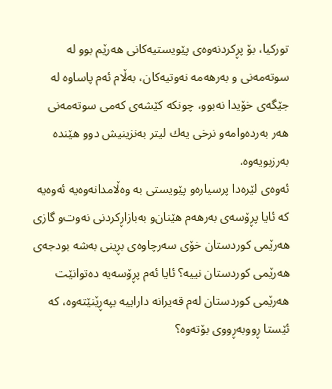توركیا، بۆ پڕكردنەوەی‌ پێویستیەكانی‌ هەرێم بوو لە سوتەمەنی ‌‌و بەرهەمە نەوتیەكان، بەڵام ئەم پاساوە لە جێگەی‌ خۆیدا نەبوو، چونكە كێشەی‌ كەمی‌ سوتەمەنی‌ هەر بەردەوامە‌و نرخی‌ یەك لیتر بەنزینیش دوو هێندە بەرزبویەوە.
ئەوەی‌ لێرەدا پرسیارە‌و پێویستی‌ بە وەڵامدانەوەیە ئەوەیە كە ئایا پڕۆسەی‌ بەرهەم هێنان‌و بەبازاڕكردنی‌ نەوت‌و گازی‌ هەرێمی‌ كوردستان خۆی‌ سەرچاوەی‌ بڕینی‌ بەشە بودجەی‌ هەرێمی‌ كوردستان نییە؟ ئایا ئەم پڕۆسەیە دەتوانێت هەرێمی‌ كوردستان لەم قەیرانە داراییە بپەڕێنێتەوە، كە ئێستا ڕووبەڕووی‌ بۆتەوە؟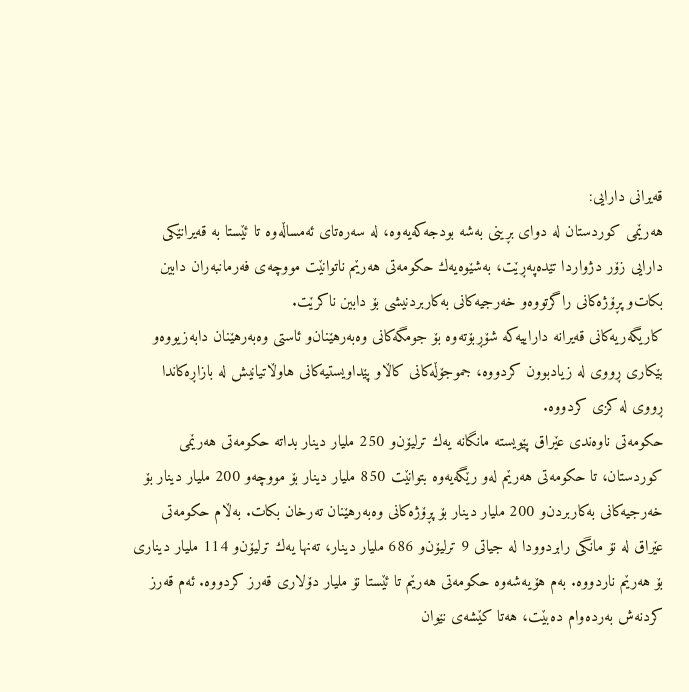قەیرانی‌ دارایی‌:
هەرێمی‌ كوردستان لە دوای‌ بڕینی‌ بەشە بودجەكەیەوە، لە سەرەتای‌ ئەمساڵەوە تا ئێستا بە قەیرانێكی‌ دارایی‌ زۆر دژواردا تێدەپەڕێت، بەشێوەیەك حكومەتی‌ هەرێم ناتوانێت مووچەی‌ فەرمانبەران دابین بكات‌و پڕۆژەكانی‌ راگرتووە‌و خەرجیەكانی‌ بەكاربردنیشی‌ بۆ دابین ناكرێت.
كاریگەریەكانی‌ قەیرانە داراییەكە شۆڕبۆتەوە بۆ جومگەكانی‌ وەبەرهێنان‌و ئاستی‌ وەبەرهێنان دابەزیووە‌و بێكاری‌ ڕووی‌ لە زیادبوون كردووە، جموجۆڵەكانی‌ كاڵاو پێداویستیەكانی‌ هاوڵاتیانیش لە بازاڕەكاندا ڕووی‌ لە كزی‌ كردووە.
حكومەتی‌ ناوەندی‌ عێراق پێویستە مانگانە یەك ترلیۆن‌و 250 ملیار دینار بداتە حكومەتی‌ هەرێمی‌ كوردستان، تا حكومەتی‌ هەرێم لەو رێگەیەوە بتوانێت 850 ملیار دینار بۆ مووچە‌و 200 ملیار دینار بۆ خەرجیەكانی‌ بەكاربردن‌و 200 ملیار دینار بۆ پڕۆژەكانی‌ وەبەرهێنان تەرخان بكات. بەڵام حكومەتی‌ عێراق لە نۆ مانگی‌ رابردوودا لە جیاتی‌ 9 ترلیۆن‌و 686 ملیار دینار، تەنها یەك ترلیۆن‌و 114 ملیار دیناری‌ بۆ هەرێم ناردووە. بەم هۆیەشەوە حكومەتی‌ هەرێم تا ئێستا نۆ ملیار دۆلاری‌ قەرز كردووە. ئەم قەرز كردنەش بەردەوام دەبێت، هەتا كێشەی‌ نێوان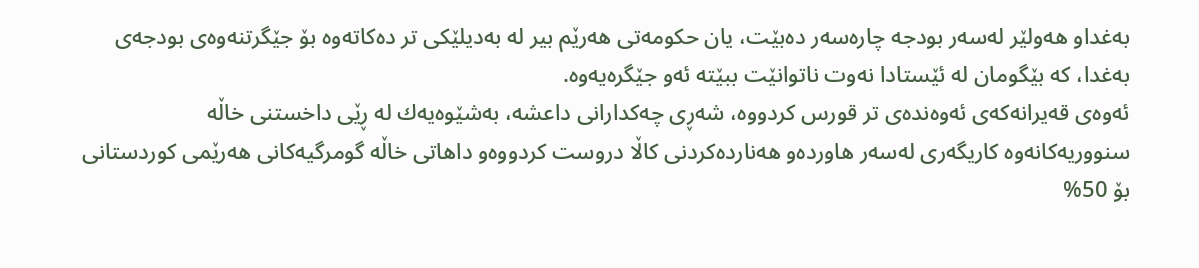بەغدا‌و هەولێر لەسەر بودجە چارەسەر دەبێت، یان حكومەتی‌ هەرێم بیر لە بەدیلێكی‌ تر دەكاتەوە بۆ جێگرتنەوەی‌ بودجەی‌ بەغدا، كە بێگومان لە ئێستادا نەوت ناتوانێت ببێتە ئەو جێگرەیەوە.
ئەوەی‌ قەیرانەكەی‌ ئەوەندەی‌ تر قورس كردووە، شەڕی‌ چەكدارانی‌ داعشە، بەشێوەیەك لە ڕێی‌ داخستنی‌ خاڵە سنووریەكانەوە كاریگەری‌ لەسەر هاوردە‌و هەناردەكردنی‌ كاڵا دروست كردووە‌و داهاتی‌ خاڵە گومرگیەكانی‌ هەرێمی‌ كوردستانی‌ بۆ 50%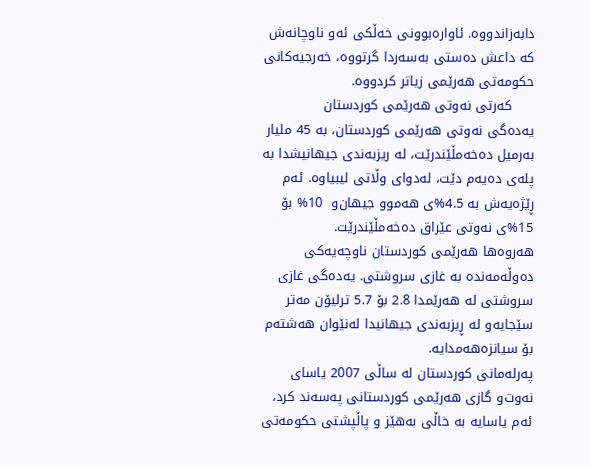دابەزاندووە. ئاوارەبوونی‌ خەڵكی‌ ئەو ناوچانەش كە داعش دەستی‌ بەسەردا گرتووە، خەرجیەكانی‌ حكومەتی‌ هەرێمی‌ زیاتر كردووە.
     كەرتی‌ نەوتی‌ هەرێمی‌ كوردستان
یەدەگی‌ نەوتی‌ هەرێمی‌ كوردستان، بە 45 ملیار بەرمیل دەخەمڵێندرێت، لە ریزبەندی‌ جیهانیشدا بە پلەی‌ دەیەم دێت، لەدوای‌ وڵاتی‌ لیبیا‌وە. ئەم ڕێژەیەش بە 4.5%ی‌ هەموو جیهان‌و  10% بۆ 15%ی‌ نەوتی‌ عێراق دەخەمڵێندرێت.
هەروەها هەرێمی‌ كوردستان ناوچەیەكی‌ دەوڵەمەندە بە غازی‌ سروشتی‌. یەدەگی‌ غازی‌ سروشتی‌ لە هەرێمدا 2.8 بۆ 5.7 ترلیۆن مەتر سێجایە‌و لە ڕیزبەندی‌ جیهانیدا لەنێوان هەشتەم بۆ سیانزەهەمدایە.
پەرلەمانی‌ كوردستان لە ساڵی‌ 2007 یاسای‌ نەوت‌و گازی‌ هەرێمی‌ كوردستانی‌ پەسەند كرد، ئەم یاسایە بە خاڵی‌ بەهێز و پاڵپشتی‌ حكومەتی‌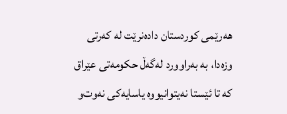هەرێمی‌ كوردستان دادەنرێت لە كەرتی‌ وزەدا، بە بەراوورد لەگەڵ حكومەتی‌ عێراق كە تا ئێستا نەیتوانیووە یاسایەكی‌ نەوت‌و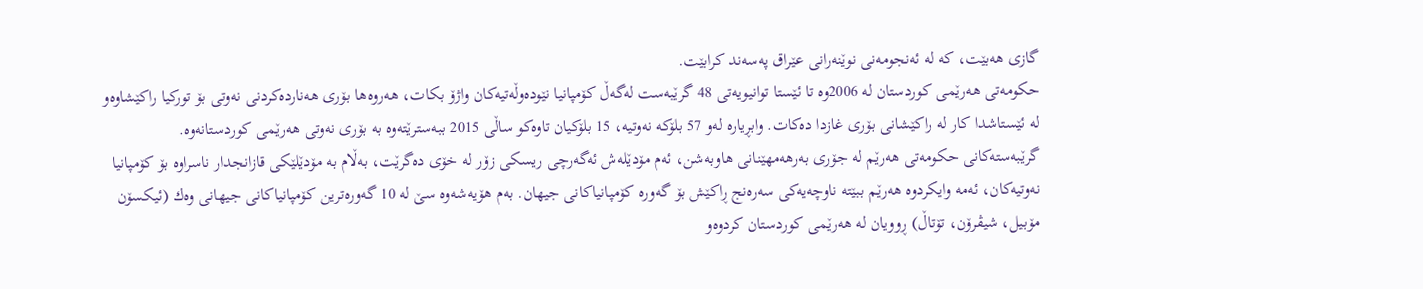گازی‌ هەبێت، كە لە ئەنجومەنی‌ نوێنەرانی‌ عێراق پەسەند كرابێت.
حكومەتی‌ هەرێمی‌ كوردستان لە 2006وە تا ئێستا توانیویەتی‌ 48 گرێبەست لەگەڵ كۆمپانیا نێودەوڵەتیەكان واژۆ بكات، هەروەها بۆری‌ هەناردەكردنی‌ نەوتی‌ بۆ توركیا راكێشاوە‌و لە ئێستاشدا كار لە راكێشانی‌ بۆری‌ غازدا دەكات. وابڕیارە لەو 57 بلۆكە نەوتیە، 15 بلۆكیان تاوەكو ساڵی‌ 2015 ببەسترێتەوە بە بۆری‌ نەوتی‌ هەرێمی‌ كوردستانەوە.
گرێبەستەكانی‌ حكومەتی‌ هەرێم لە جۆری‌ بەرهەمهێنانی‌ هاوبەشن، ئەم مۆدێلەش ئەگەرچی‌ ریسكی‌ زۆر لە خۆی‌ دەگرێت، بەڵام بە مۆدێلێكی‌ قازانجدار ناسراوە بۆ كۆمپانیا نەوتیەكان، ئەمە وایكردوە هەرێم ببێتە ناوچەیەكی‌ سەرەنج ڕاكێش بۆ گەورە كۆمپانیاكانی‌ جیهان. بەم هۆیەشەوە سێ‌ لە 10 گەورەترین كۆمپانیاكانی‌ جیهانی‌ وەك (ئیكسۆن مۆبیل، شیڤرۆن، تۆتاڵ) ڕوویان لە هەرێمی‌ كوردستان كردوە‌و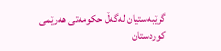گرێبەستیان لەگەڵ حكومەتی‌ هەرێمی‌ كوردستان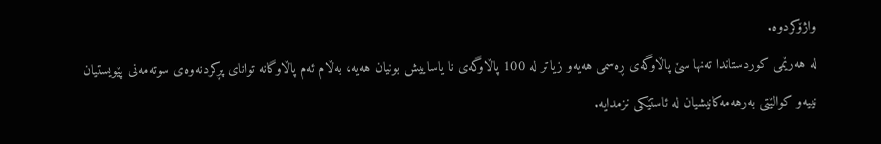واژۆكردوە.
لە هەرێمی‌ كوردستاندا تەنها سێ‌ پاڵاوگەی‌ ڕەسمی‌ هەیە‌و زیاتر لە 100 پاڵاوگەی‌ نا یاساییش بونیان هەیە، بەڵام ئەم پاڵاوگانە توانای‌ پڕكردنەوەی‌ سوتەمەنی‌ پێویستیان نییە‌و كوالێتی‌ بەرهەمەكانیشیان لە ئاستێكی‌ نزمدایە.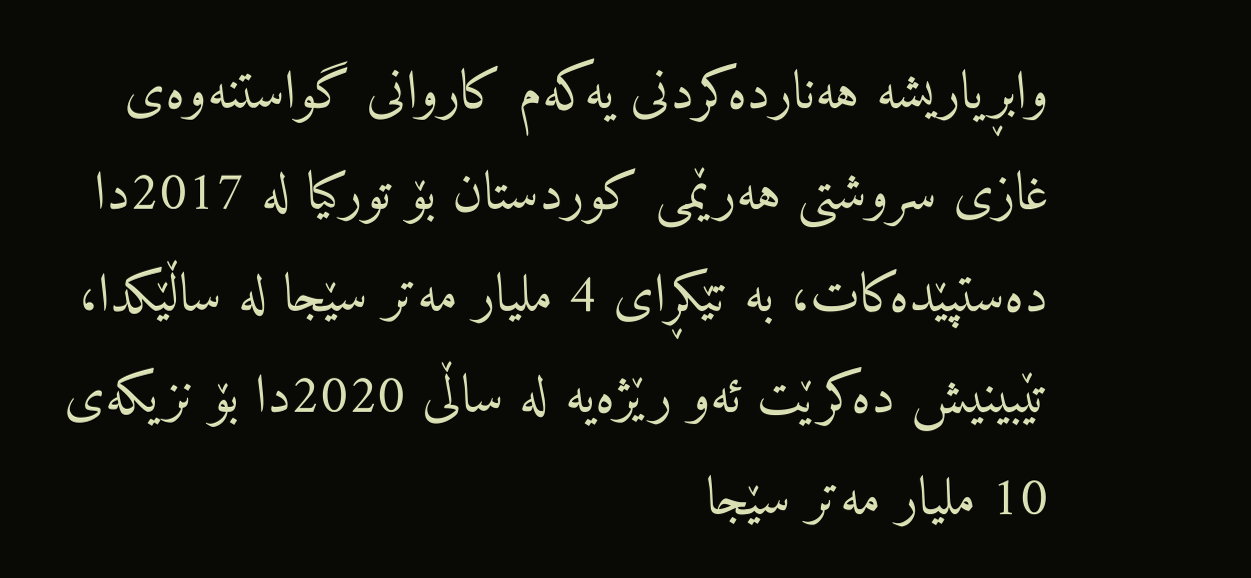وابڕیاریشە هەناردەكردنی یەكەم كاروانی گواستنەوەی غازی سروشتی هەرێمی‌ كوردستان بۆ توركیا لە 2017دا دەستپێدەكات، بە تێكڕای 4 ملیار مەتر سێجا لە ساڵێكدا، تێبینیش دەكرێت ئەو رێژەیە لە ساڵی 2020دا بۆ نزیكەی‌ 10 ملیار مەتر سێجا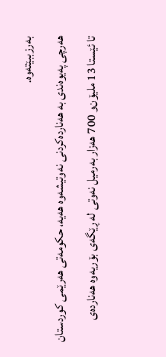بەرزببێتەوە.
هەرچی‌ پەیوەندی‌ بە هەناردەكردنی‌ نەوتیشەوە هەیە، حكومەتی‌ هەرێمی كوردستان تا ئێستا 13 ملیۆن‌و 700 هەزار بەرمیل نەوتی لە ڕێگەی‌ بۆریەوە هەناردەی‌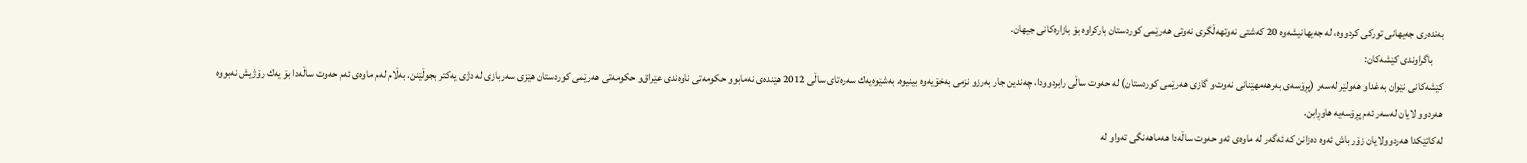بەندەری‌ جەیهانی‌ توركی‌ كردووە، لە جەیهانیشەوە 20 كەشتی نەوتهەڵگری نەوتی هەرێمی كوردستان باركراوە بۆ بازارەكانی‌ جیهان.
     باگراوندی‌ كێشەكان:
كێشەكانی‌ نێوان بەغدا‌و هەولێر لەسەر (پڕۆسەی‌ بەرهەمهێنانی‌ نەوت‌و گازی‌ هەرێمی‌ كوردستان) لە حەوت ساڵی‌ رابردوودا، چەندین جار بەرز‌و نزمی‌ بەخۆیەوە بینیوە. بەشێوەیەك سەرەتای‌ ساڵی‌ 2012 هێندەی‌ نەمابوو حكومەتی‌ ناوەندی‌ عێراق‌و حكومەتی‌ هەرێمی‌ كوردستان هێزی‌ سەربازی‌ لە دژی‌ یەكتر بجوڵێنن. بەڵام لەم ماوەی‌ ئەم حەوت ساڵەدا بۆ یەك رۆژیش نەبووە هەردوو لایان لەسەر ئەم پڕۆسەیە هاوڕابن.
لەكاتێكدا هەردوولایان زۆر باش ئەوە دەزانن كە ئەگەر لە ماوەی‌ ئەو حەوت ساڵەدا هەماهەنگی‌ تەواو لە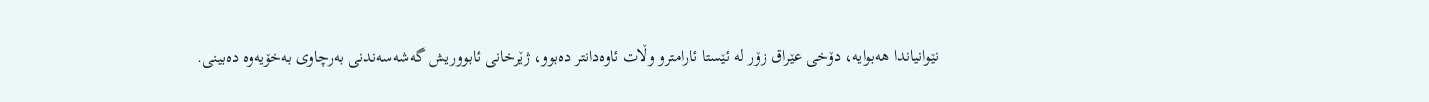نێوانیاندا هەبوایە، دۆخی‌ عێراق زۆر لە ئێستا ئارامتر‌و وڵات ئاوەدانتر دەبوو، ژێرخانی‌ ئابووریش گەشەسەندنی‌ بەرچاوی‌ بەخۆیەوە دەبینی‌.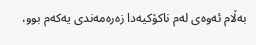بەڵام ئەوەی‌ لەم ناكۆكیەدا زەرەمەندی‌ یەكەم بوو،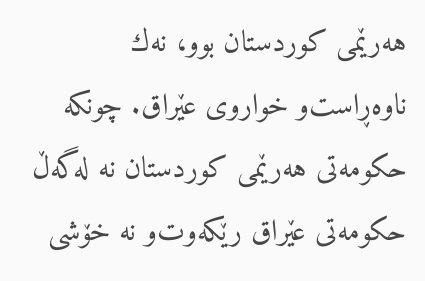هەرێمی‌ كوردستان بوو، نەك ناوەڕاست‌و خواروی‌ عێراق. چونكە حكومەتی‌ هەرێمی‌ كوردستان نە لەگەڵ حكومەتی‌ عێراق رێكەوت‌و نە خۆشی‌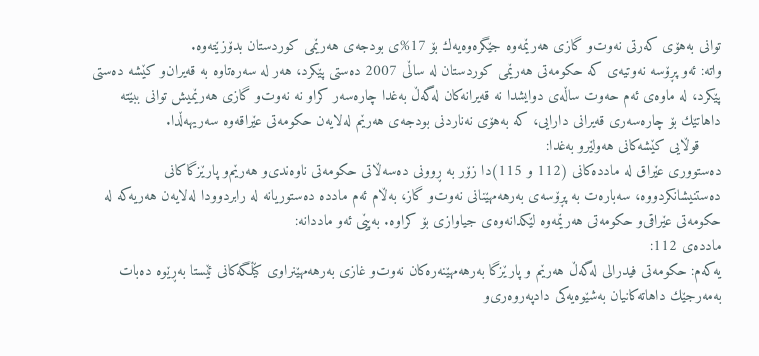توانی‌ بەهۆی‌ كەرتی‌ نەوت‌و گازی‌ هەرێمەوە جێگرەوەیەك بۆ 17%ی‌ بودجەی‌ هەرێمی‌ كوردستان بدۆزێتەوە.
واتە: ئەو پڕۆسە نەوتیەی‌ كە حكومەتی‌ هەرێمی‌ كوردستان لە ساڵی‌ 2007 دەستی‌ پێكرد، هەر لە سەرەتاوە بە قەیران‌و كێشە دەستی‌ پێكرد، لە ماوەی‌ ئەم حەوت ساڵەی‌ دوایشدا نە قەیرانەكان لەگەڵ بەغدا چارەسەر كرا‌و نە نەوت‌و گازی‌ هەرێمیش توانی‌ ببێتە داهاتێك بۆ چارەسەری‌ قەیرانی‌ دارایی‌، كە بەهۆی‌ نەناردنی‌ بودجەی‌ هەرێم لەلایەن حكومەتی‌ عێراقەوە سەریهەڵدا.
     قوڵایی‌ كێشەكانی‌ هەولێر‌و بەغدا:
دەستووری‌ عێراق لە ماددەكانی‌ (112 و 115)دا زۆر بە ڕوونی‌ دەسەڵاتی‌ حكومەتی‌ ناوەندی‌‌و هەرێم‌و پارێزگاكانی‌ دەستنیشانكردووە، سەبارەت بە پڕۆسەی‌ بەرهەمهێنانی‌ نەوت‌و گاز، بەڵام ئەم ماددە دەستوریانە لە رابردوودا لەلایەن هەریەكە لە حكومەتی‌ عێراقی‌‌و حكومەتی‌ هەرێمەوە لێكدانەوەی‌ جیاوازی‌ بۆ كراوە. بەپێی‌ ئەو ماددانە:
ماددەی‌ 112:
یەكەم: حكومەتی فیدرالی لەگەڵ هەرێم و پارێزگا بەرهەمهێنەرەكان نەوت‌و غازی بەرهەمهێنراوی كێڵگەكانی ئێستا بەڕێوە دەبات بەمەرجێك داهاتەكانیان بەشێوەیەكی دادپەروەری‌‌و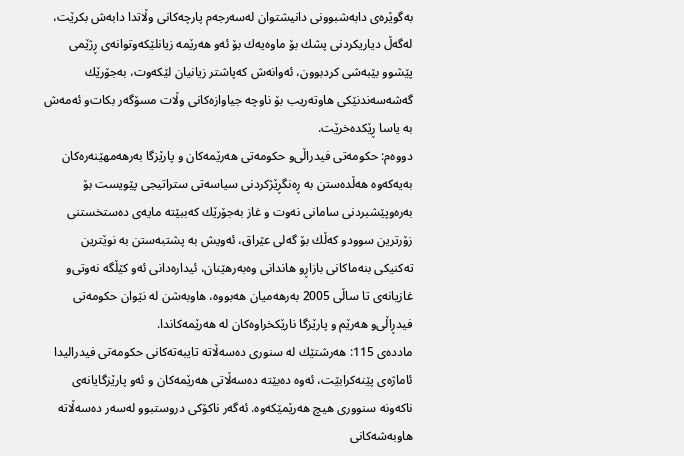بەگوێرەی دابەشبوونی دانیشتوان لەسەرجەم پارچەكانی وڵاتدا دابەش بكرێت، لەگەڵ دیاریكردنی پشك بۆ ماوەیەك بۆ ئەو هەرێمە زیانلێكەوتوانەی ڕژێمی پێشوو بێبەشی كردبوون، ئەوانەش كەپاشتر زیانیان لێكەوت، بەجۆرێك گەشەسەندنێكی هاوتەریب بۆ ناوچە جیاوازەكانی وڵات مسۆگەر بكات‌و ئەمەش بە یاسا ڕێكدەخرێت.
دووەم: حكومەتی فیدراڵی‌‌و حكومەتی هەرێمەكان و پارێزگا بەرهەمهێنەرەكان بەیەكەوە هەڵدەستن بە ڕەنگڕێژكردنی سیاسەتی ستراتیجی پێویست بۆ بەرەوپێشبردنی سامانی نەوت و غاز بەجۆرێك كەببێتە مایەی دەستخستنی زۆرترین سوودو كەڵك بۆ گەلی عێراق، ئەویش بە پشتبەستن بە نوێترین تەكنیكی بنەماكانی بازاڕو هاندانی وەبەرهێنان، ئیدارەدانی ئەو كێڵگە نەوتی‌و غازیانەی‌ تا ساڵی 2005 بەرهەمیان هەبووە، هاوبەشن لە نێوان حكومەتی فیدڕاڵی‌و هەرێم و پارێزگا نارێكخراوەكان لە هەرێمەكاندا.
ماددەی 115: هەرشتێك لە سنوری دەسەڵاتە تایبەتەكانی حكومەتی فیدرالیدا ئاماژەی پێنەكرابێت، ئەوە دەبێتە دەسەڵاتی هەرێمەكان و ئەو پارێزگایانەی ناكەونە سنووری هیچ هەرێمێكەوە. ئەگەر ناكۆكی دروستبوو لەسەر دەسەڵاتە هاوبەشەكانی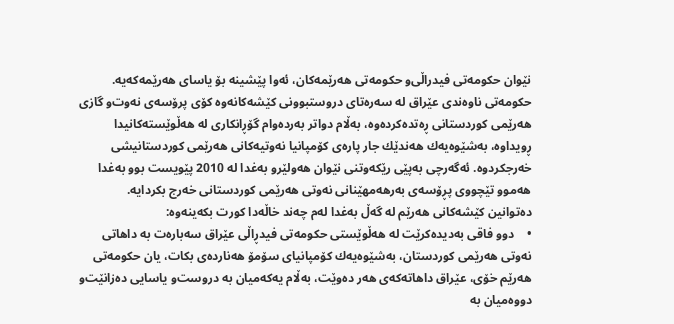نێوان حكومەتی فیدراڵی‌‌و حكومەتی هەرێمەكان، ئەوا پێشینە بۆ یاسای هەرێمەكەیە.
حكومەتی‌ ناوەندی‌ عێراق لە سەرەتای‌ دروستبوونی‌ كێشەكانەوە كۆی‌ پرۆسەی‌ نەوت‌و گازی‌ هەرێمی‌ كوردستانی‌ ڕەتدەكردەوە، بەڵام دواتر بەردەوام گۆڕانكاری‌ لە هەڵوێستەكانیدا ڕویداوە، بەشێوەیەك هەندێك جار پارەی‌ كۆمپانیا نەوتیەكانی‌ هەرێمی‌ كوردستانیشی‌ خەرجكردوە. ئەگەرچی‌ بەپێی‌ رێكەوتنی‌ نێوان هەولێر‌و بەغدا لە 2010 پێویست بوو بەغدا هەموو تێچووی‌ پڕۆسەی‌ بەرهەمهێنانی‌ نەوتی‌ هەرێمی‌ كوردستانی‌ خەرج بكردایە.
دەتوانین كێشەكانی‌ هەرێم لە گەڵ بەغدا لەم چەند خاڵەدا كورت بكەینەوە:
•    دوو فاقی‌ بەدیدەكرێت لە هەڵوێستی‌ حكومەتی‌ فیدڕاڵی‌ عێراق سەبارەت بە داهاتی‌ نەوتی‌ هەرێمی‌ كوردستان، بەشێوەیەك كۆمپانیای‌ سۆمۆ هەناردەی‌ بكات، یان حكومەتی‌ هەرێم خۆی‌، عێراق داهاتەكەی‌ هەر دەوێت، بەڵام یەكەمیان بە دروست‌و یاسایی‌ دەزانێت‌و دووەمیان بە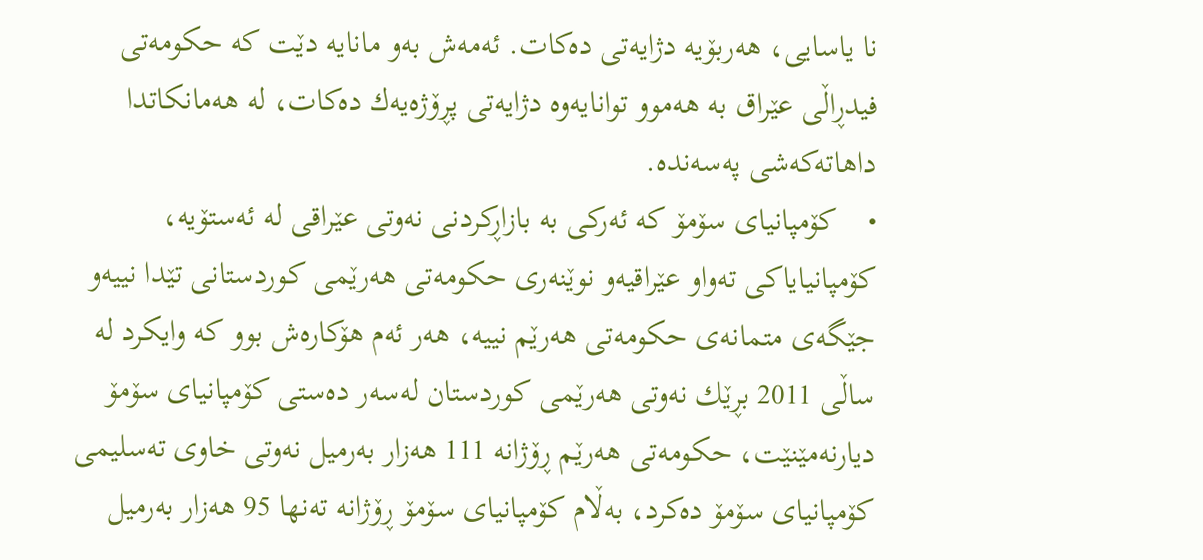نا یاسایی‌، هەربۆیە دژایەتی‌ دەكات. ئەمەش بەو مانایە دێت كە حكومەتی‌ فیدڕاڵی‌ عێراق بە هەموو توانایەوە دژایەتی‌ پڕۆژەیەك دەكات، لە هەمانكاتدا داهاتەكەشی‌ پەسەندە.
•    كۆمپانیای‌ سۆمۆ كە ئەركی‌ بە بازاڕكردنی‌ نەوتی‌ عێراقی‌ لە ئەستۆیە، كۆمپانیایاكی‌ تەواو عێراقیە‌و نوێنەری‌ حكومەتی‌ هەرێمی‌ كوردستانی‌ تێدا نییە‌و جێگەی‌ متمانەی‌ حكومەتی‌ هەرێم نییە، هەر ئەم هۆكارەش بوو كە وایكرد لە ساڵی‌ 2011 بڕێك نەوتی‌ هەرێمی‌ كوردستان لەسەر دەستی‌ كۆمپانیای‌ سۆمۆ دیارنەمێنێت، حكومەتی‌ هەرێم ڕۆژانە 111 هەزار بەرمیل نەوتی‌ خاوی‌ تەسلیمی‌ كۆمپانیای‌ سۆمۆ دەكرد، بەڵام كۆمپانیای‌ سۆمۆ ڕۆژانە تەنها 95 هەزار بەرمیل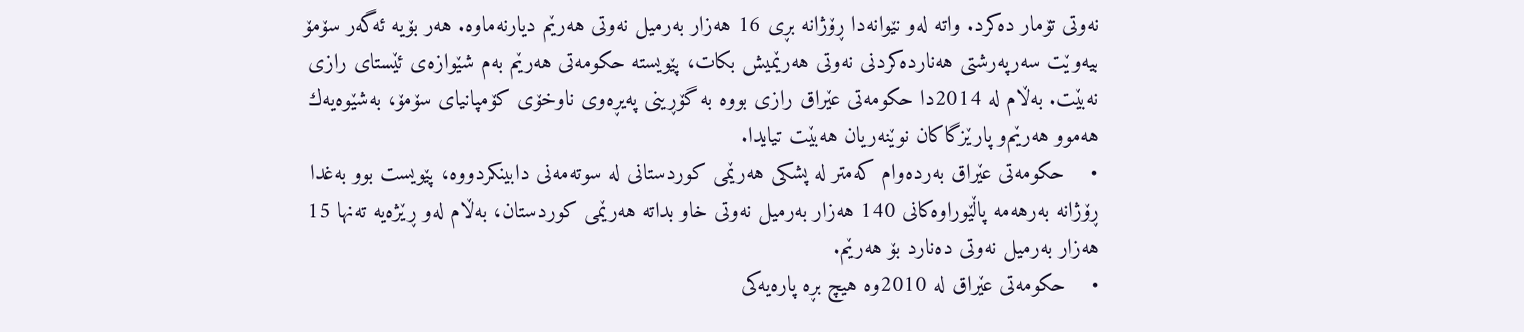نەوتی‌ تۆمار دەكرد. واتە لەو نێوانەدا ڕۆژانە بڕی‌ 16 هەزار بەرمیل نەوتی‌ هەرێم دیارنەماوە. هەر بۆیە ئەگەر سۆمۆ بیەوێت سەرپەرشتی‌ هەناردەكردنی‌ نەوتی‌ هەرێمیش بكات، پێویستە حكومەتی‌ هەرێم بەم شێوازەی‌ ئێستای‌ رازی‌ نەبێت. بەڵام لە 2014دا حكومەتی‌ عێراق رازی‌ بووە بە گۆڕینی‌ پەیڕەوی‌ ناوخۆی‌ كۆمپانیای‌ سۆمۆ، بەشێوەیەك هەموو هەرێم‌و پارێزگاكان نوێنەریان هەبێت تیایدا.
•    حكومەتی‌ عێراق بەردەوام كەمتر لە پشكی‌ هەرێمی‌ كوردستانی‌ لە سوتەمەنی‌ دابینكردووە، پێویست بوو بەغدا ڕۆژانە بەرهەمە پاڵێوراوەكانی‌ 140 هەزار بەرمیل نەوتی‌ خاو بداتە هەرێمی‌ كوردستان، بەڵام لەو ڕێژەیە تەنها 15 هەزار بەرمیل نەوتی‌ دەنارد بۆ هەرێم.
•    حكومەتی‌ عێراق لە 2010وە هیچ بڕە پارەیەكی‌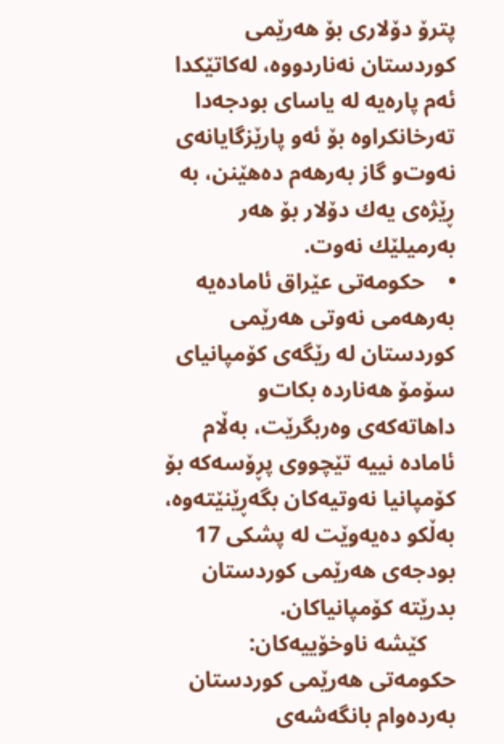پترۆ دۆلاری‌ بۆ هەرێمی‌ كوردستان نەناردووە، لەكاتێكدا ئەم پارەیە لە یاسای‌ بودجەدا تەرخانكراوە بۆ ئەو پارێزگایانەی‌ نەوت‌و گاز بەرهەم دەهێنن، بە ڕێژەی‌ یەك دۆلار بۆ هەر بەرمیلێك نەوت.
•    حكومەتی‌ عێراق ئامادەیە بەرهەمی‌ نەوتی‌ هەرێمی‌ كوردستان لە رێگەی‌ كۆمپانیای‌ سۆمۆ هەناردە بكات‌و داهاتەكەی‌ وەربگرێت، بەڵام ئامادە نییە تێچووی‌ پڕۆسەكە بۆ كۆمپانیا نەوتیەكان بگەڕێنێتەوە، بەڵكو دەیەوێت لە پشكی‌ 17 بودجەی‌ هەرێمی‌ كوردستان بدرێتە كۆمپانیاكان.
     كێشە ناوخۆییەكان:
حكومەتی‌ هەرێمی‌ كوردستان بەردەوام بانگەشەی‌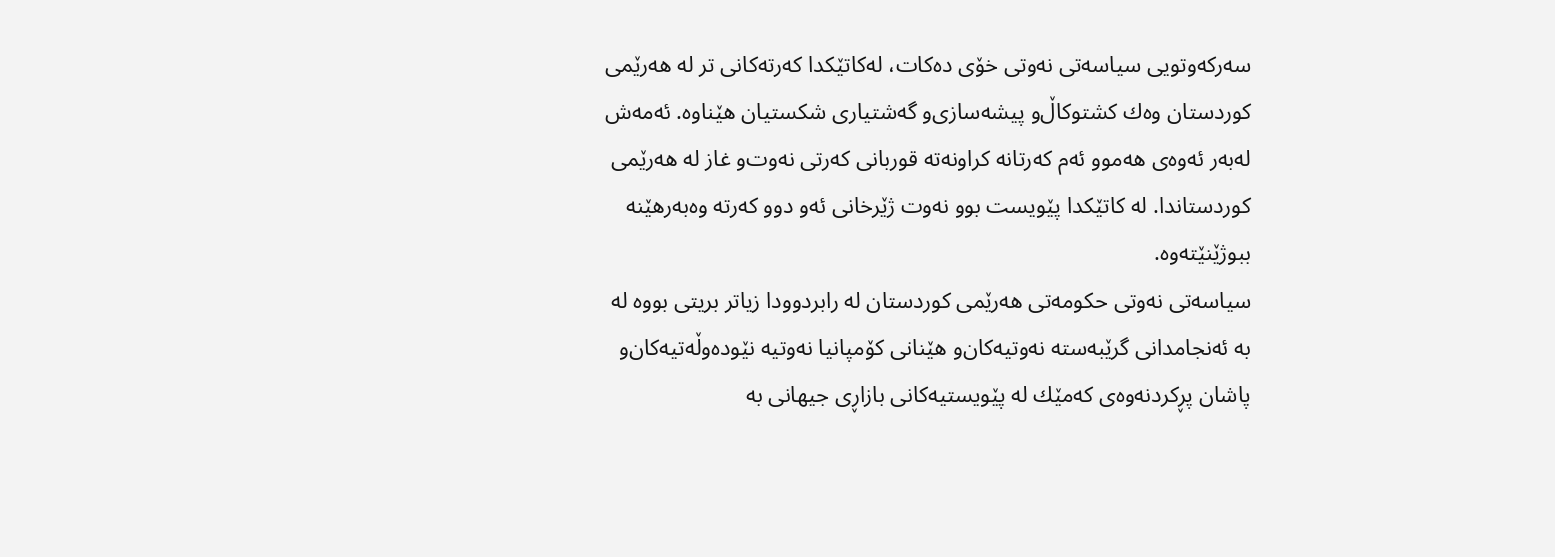سەركەوتویی‌ سیاسەتی‌ نەوتی‌ خۆی‌ دەكات، لەكاتێكدا كەرتەكانی‌ تر لە هەرێمی‌ كوردستان وەك كشتوكاڵ‌و پیشەسازی‌‌و گەشتیاری‌ شكستیان هێناوە. ئەمەش لەبەر ئەوەی‌ هەموو ئەم كەرتانە كراونەتە قوربانی‌ كەرتی‌ نەوت‌و غاز لە هەرێمی‌ كوردستاندا. لە كاتێكدا پێویست بوو نەوت ژێرخانی‌ ئەو دوو كەرتە وەبەرهێنە ببوژێنێتەوە.
سیاسەتی‌ نەوتی‌ حكومەتی‌ هەرێمی‌ كوردستان لە رابردوودا زیاتر بریتی‌ بووە لە بە ئەنجامدانی‌ گرێبەستە نەوتیەكان‌و هێنانی‌ كۆمپانیا نەوتیە نێودەوڵەتیەكان‌و پاشان پڕكردنەوەی‌ كەمێك لە پێویستیەكانی‌ بازاڕی‌ جیهانی‌ بە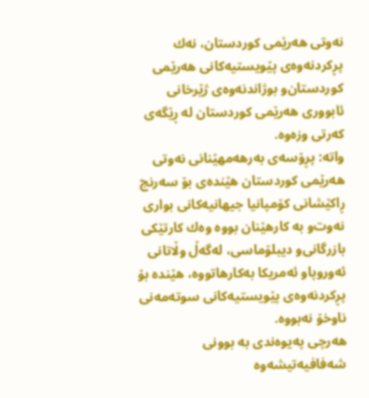نەوتی‌ هەرێمی‌ كوردستان، نەك پڕكردنەوەی‌ پێویستیەكانی‌ هەرێمی‌ كوردستان‌و بوژاندنەوەی‌ ژێرخانی‌ ئابووری‌ هەرێمی‌ كوردستان لە ڕێگەی‌ كەرتی‌ وزەوە.
واتە: پڕۆسەی‌ بەرهەمهێنانی‌ نەوتی‌ هەرێمی‌ كوردستان هێندەی‌ بۆ سەرنج ڕاكێشانی‌ كۆمپانیا جیهانیەكانی‌ بواری‌ نەوت‌و بە كارهێنان بووە وەك كارتێكی‌ بازرگانی‌‌و دیبلۆماسی‌، لەگەڵ وڵاتانی‌ ئەوروپا‌و ئەمریكا بەكارهاتووە، هێندە بۆ پڕكردنەوەی‌ پێویستیەكانی‌ سوتەمەنی‌ ناوخۆ نەبووە.
هەرچی‌ پەیوەندی‌ بە بوونی‌ شەفافیەتیشەوە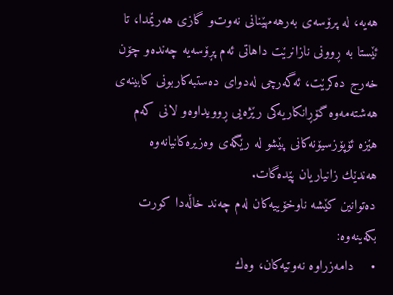هەیە، لە پرۆسەی‌ بەرهەمهێنانی‌ نەوت‌و گازی‌ هەرێمدا، تا ئێستا بە ڕوونی‌ نازانرێت داهاتی‌ ئەم پڕۆسەیە چەندە‌و چۆن خەرج دەكرێت، ئەگەرچی‌ لەدوای‌ دەستبەكاربونی‌ كابینەی‌ هەشتەمەوە گۆڕانكاریەكی‌ رێژەیی‌ ڕوویداوە‌و لانی‌ كەم هێزە ئۆپۆزسیۆنەكانی‌ پێشو لە رێگەی‌ وەزیرەكانیانەوە هەندێك زانیاریان پێدەگات.
دەتوانین كێشە ناوخۆییەكان لەم چەند خاڵەدا كورت بكەینەوە:
•    دامەزراوە نەوتیەكان، وەك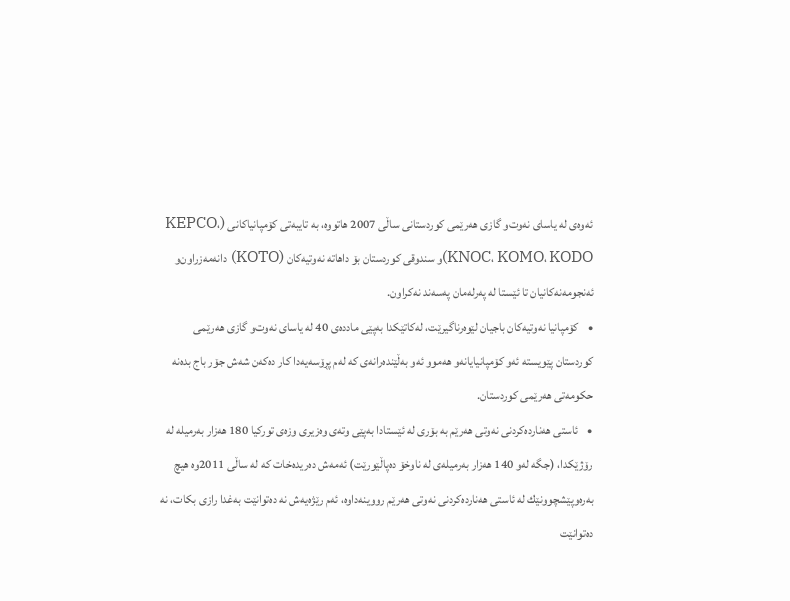ئەوەی‌ لە یاسای‌ نەوت‌و گازی‌ هەرێمی‌ كوردستانی‌ ساڵی‌ 2007 هاتووە، بە تایبەتی‌ كۆمپانیاكانی‌ (KEPCO، KNOC، KOMO، KODO)و سندوقی‌ كوردستان بۆ داهاتە نەوتیەكان (KOTO) دانەمەزراون‌و ئەنجومەنەكانیان تا ئێستا لە پەرلەمان پەسەند نەكراون.
•    كۆمپانیا نەوتیەكان باجیان لێوەرناگیرێت، لەكاتێكدا بەپێی‌ ماددەی‌ 40 لە یاسای‌ نەوت‌و گازی‌ هەرێمی‌ كوردستان پێویستە ئەو كۆمپانیایانە‌و هەموو ئەو بەڵێندەرانەی‌ كە لەم پڕۆسەیەدا كار دەكەن شەش جۆر باج بدەنە حكومەتی‌ هەرێمی‌ كوردستان.
•    ئاستی‌ هەناردەكردنی‌ نەوتی‌ هەرێم بە بۆری‌ لە ئێستادا بەپێی‌ وتەی‌ وەزیری‌ وزەی‌ توركیا 180 هەزار بەرمیلە لە رۆژێكدا، (جگە لەو 140 هەزار بەرمیلەی‌ لە ناوخۆ دەپاڵێورێت) ئەمەش دەریدەخات كە لە ساڵی‌ 2011وە هیچ بەرە‌وپێشچوونێك لە ئاستی‌ هەناردەكردنی‌ نەوتی‌ هەرێم رووینەداوە، ئەم رێژەیەش نە دەتوانێت بەغدا رازی‌ بكات، نە دەتوانێت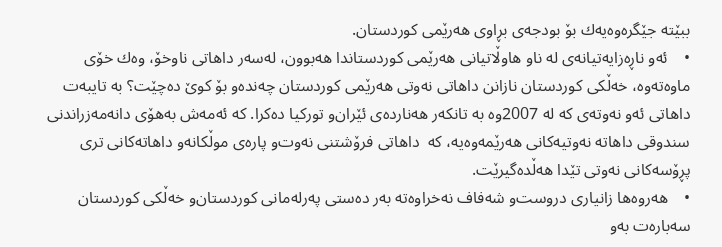ببێتە جێگرەوەیەك بۆ بودجەی‌ بڕاوی‌ هەرێمی‌ كوردستان.
•    ئەو ناڕەزایەتیانەی‌ لە ناو هاوڵاتیانی‌ هەرێمی‌ كوردستاندا هەبوون، لەسەر داهاتی‌ ناوخۆ، وەك خۆی‌ ماوەتەوە، خەڵكی‌ كوردستان نازانن داهاتی‌ نەوتی‌ هەرێمی‌ كوردستان چەندە‌و بۆ كوێ‌ دەچێت؟ بە تایبەت داهاتی‌ ئەو نەوتەی‌ كە لە 2007وە بە تانكەر هەناردەی‌ ئێران‌و توركیا دەكرا. كە ئەمەش بەهۆی‌ دانەمەزراندنی‌ سندوقی‌ داهاتە نەوتیەكانی‌ هەرێمەوەیە، كە  داهاتی‌ فرۆشتنی‌ نەوت‌و پارەی‌ موڵكانە‌و داهاتەكانی‌ تری‌ پڕۆسەكانی‌ نەوتی‌ تێدا هەڵدەگیرێت.
•    هەروەها زانیاری‌ دروست‌و شەفاف نەخراوەتە بەر دەستی‌ پەرلەمانی‌ كوردستان‌و خەڵكی‌ كوردستان سەبارەت بەو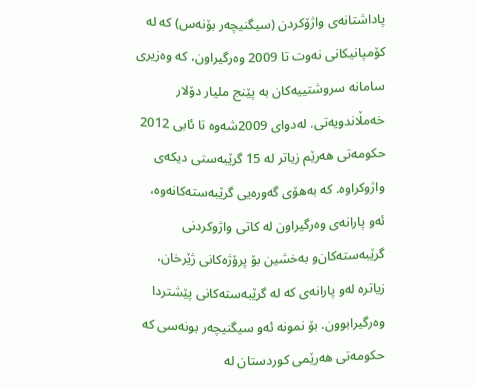پاداشتانەی‌ واژۆكردن (سیگنیچەر بۆنەس) كە لە كۆمپانیكانی‌ نەوت تا 2009 وەرگیراون، كە وەزیری‌ سامانە سروشتییەكان بە پێنج ملیار دۆلار خەمڵاندویەتی‌. لەدوای‌ 2009شەوە تا ئابی‌ 2012 حكومەتی‌ هەرێم زیاتر لە 15 گرێبەستی‌ دیكەی‌ واژوكراوە. كە بەهۆی‌ گەورەیی‌ گرێبەستەكانەوە، ئەو پارانەی‌ وەرگیراون لە كاتی‌ واژوكردنی‌ گرێبەستەكان‌و بەخشین بۆ پرۆژەكانی‌ ژێرخان، زیاترە لەو پارانەی‌ كە لە گرێبەستەكانی‌ پێشتردا وەرگیرابوون. بۆ نمونە ئەو سیگنیچەر بونەسی‌ كە حكومەتی‌ هەرێمی‌ كوردستان لە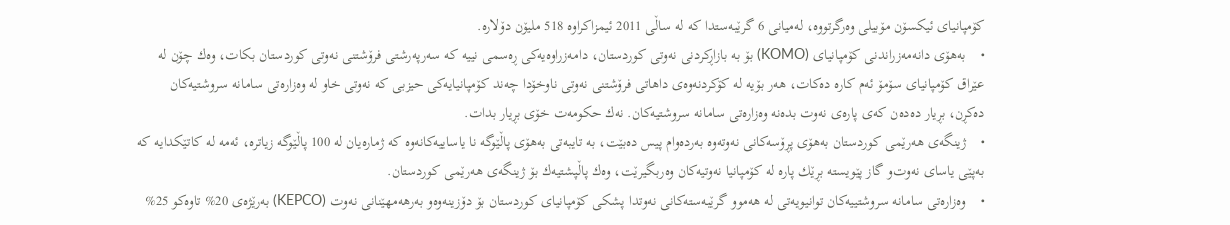كۆمپانیای‌ ئیكسۆن مۆبیلی‌ وەرگرتووە، لەمیانی‌ 6 گرێبەستدا كە لە ساڵی‌ 2011 ئیمزاكراوە 518 ملیۆن دۆلارە.
•    بەهۆی‌ دانەمەزراندنی‌ كۆمپانیای‌ (KOMO) بۆ بە بازاڕكردنی‌ نەوتی‌ كوردستان، دامەزراوەیەكی‌ ڕەسمی‌ نییە كە سەرپەرشتی‌ فرۆشتنی‌ نەوتی‌ كوردستان بكات، وەك چۆن لە عێراق كۆمپانیای‌ سۆمۆ ئەم كارە دەكات، هەر بۆیە لە كۆكردنەوەی‌ داهاتی‌ فرۆشتنی‌ نەوتی‌ ناوخۆدا چەند كۆمپانیایەكی‌ حیزبی‌ كە نەوتی‌ خاو لە وەزارەتی‌ سامانە سروشتیەكان دەكڕن، بڕیار دەدەن كەی‌ پارەی‌ نەوت بدەنە وەزارەتی‌ سامانە سروشتیەكان. نەك حكومەت خۆی‌ بڕیار بدات.
•    ژینگەی‌ هەرێمی‌ كوردستان بەهۆی‌ پڕۆسەكانی‌ نەوتەوە بەردەوام پیس دەبێت، بە تایبەتی‌ بەهۆی‌ پاڵێوگە نا یاساییەكانەوە كە ژمارەیان لە 100 پاڵێوگە زیاترە، ئەمە لە كاتێكدایە كە بەپێی‌ یاسای‌ نەوت‌و گاز پێویستە بڕێك پارە لە كۆمپانیا نەوتیەكان وەربگیرێت، وەك پاڵپشتیەك بۆ ژینگەی‌ هەرێمی‌ كوردستان.
•    وەزارەتی‌ سامانە سروشتییەكان توانیویەتی‌ لە هەموو گرێبەستەكانی‌ نەوتدا پشكی‌ كۆمپانیای‌ كوردستان بۆ دۆزینەوەو بەرهەمهێنانی‌ نەوت (KEPCO) بەرێژەی‌ 20% تاوەكو 25%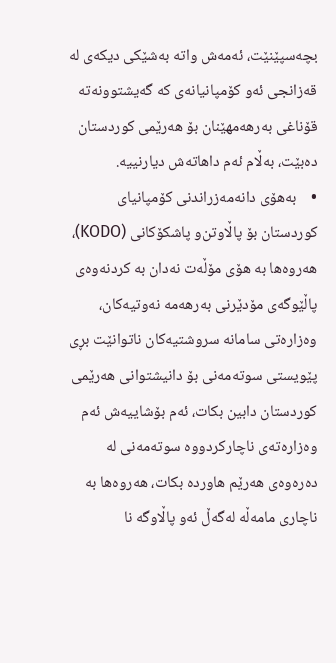بچەسپێنێت، ئەمەش واتە بەشێكی‌ دیكەی‌ لە قەزانجی‌ ئەو كۆمپانیانەی‌ كە گەیشتوونەتە قۆناغی‌ بەرهەمهێنان بۆ هەرێمی‌ كوردستان دەبێت، بەڵام ئەم داهاتەش دیارنییە.
•    بەهۆی‌ دانەمەزراندنی‌ كۆمپانیای‌ كوردستان بۆ پاڵاوتن‌و پاشكۆكانی‌ (KODO)، هەروەها بە هۆی‌ مۆڵەت نەدان بە كردنەوەی‌ پاڵێوگەی‌ مۆدێرنی‌ بەرهەمە نەوتیەكان، وەزارەتی‌ سامانە سروشتیەكان ناتوانێت بڕی‌ پێویستی‌ سوتەمەنی‌ بۆ دانیشتوانی‌ هەرێمی‌ كوردستان دابین بكات، ئەم بۆشاییەش ئەم وەزارەتەی‌ ناچاركردووە سوتەمەنی‌ لە دەرەوەی‌ هەرێم هاوردە بكات، هەروەها بە ناچاری‌ مامەڵە لەگەڵ ئەو پاڵاوگە نا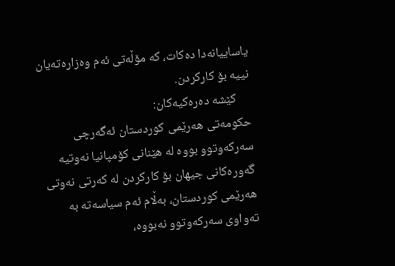یاساییانەدا دەكات، كە مۆڵەتی‌ ئەم وەزارەتەیان نییە بۆ كاركردن.
     كێشە دەرەكیەكان:
حكومەتی‌ هەرێمی‌ كوردستان ئەگەرچی‌ سەركەوتوو بووە لە هێنانی‌ كۆمپانیا نەوتیە گەورەكانی‌ جیهان بۆ كاركردن لە كەرتی‌ نەوتی‌ هەرێمی‌ كوردستان، بەڵام ئەم سیاسەتە بە تەواوی‌ سەركەوتوو نەبووە،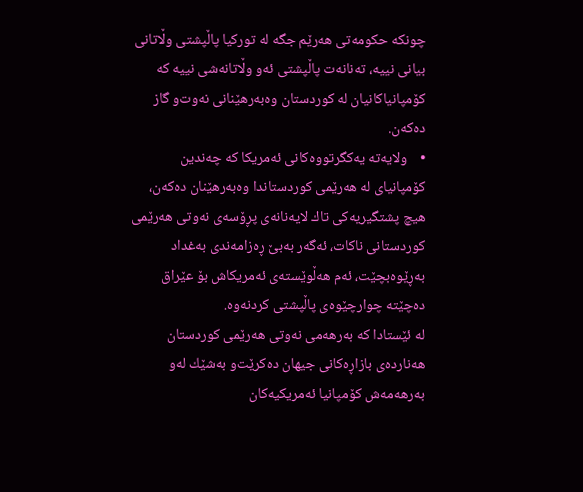چونكە حكومەتی‌ هەرێم جگە لە توركیا پاڵپشتی‌ وڵاتانی‌ بیانی‌ نییە، تەنانەت پاڵپشتی‌ ئەو وڵاتانەشی‌ نییە كە كۆمپانیاكانیان لە كوردستان وەبەرهێنانی‌ نەوت‌و گاز دەكەن.
•    ولایەتە یەكگرتووەكانی‌ ئەمریكا كە چەندین كۆمپانیای‌ لە هەرێمی‌ كوردستاندا وەبەرهێنان دەكەن، هیچ پشتگیریەكی‌ تاك لایەنانەی‌ پڕۆسەی‌ نەوتی‌ هەرێمی‌ كوردستانی‌ ناكات، ئەگەر بەبێ‌ ڕەزامەندی‌ بەغداد بەڕێوەبچێت، ئەم هەڵوێستەی‌ ئەمریكاش بۆ عێراق دەچێتە چوارچێوەی‌ پاڵپشتی‌ كردنەوە.
لە ئێستادا كە بەرهەمی‌ نەوتی‌ هەرێمی‌ كوردستان هەناردەی‌ بازاڕەكانی‌ جیهان دەكرێت‌و بەشێك لەو بەرهەمەش كۆمپانیا ئەمریكیەكان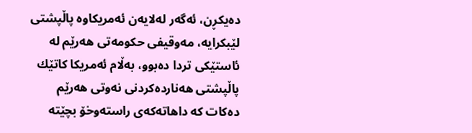دەیكڕن، ئەگەر لەلایەن ئەمریكاوە پاڵپشتی‌ لێبكرایە، مەوقیفی‌ حكومەتی‌ هەرێم لە ئاستێكی‌ تردا دەبوو، بەڵام ئەمریكا كاتێك پاڵپشتی‌ هەناردەكردنی‌ نەوتی‌ هەرێم دەكات كە داهاتەكەی‌ راستەوخۆ بچێتە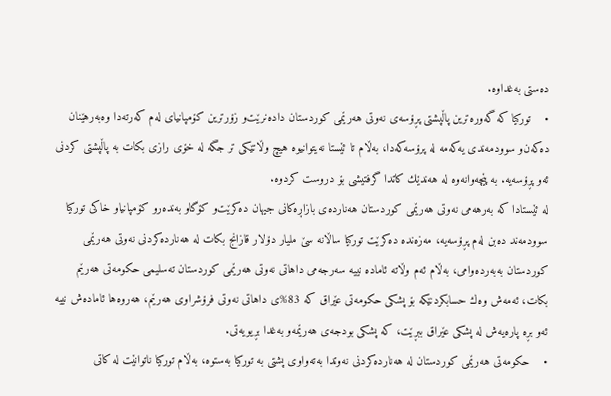دەستی‌ بەغداوە.
•    توركیا كە گەورەترین پاڵپشتی‌ پڕۆسەی‌ نەوتی‌ هەرێمی‌ كوردستان دادەنرێت‌و زۆرترین كۆمپانیای‌ لەم كەرتەدا وەبەرهێنان دەكەن‌و سوودمەندی‌ یەكەمە لە پرۆسەكەدا، بەڵام تا ئێستا نەیتوانیوە هیچ وڵاتێكی‌ تر جگە لە خۆی‌ رازی‌ بكات بە پاڵپشتی‌ كردنی‌ ئەو پڕۆسەیە. بە پێچەوانەوە لە هەندێك كاتدا گرفتیشی‌ بۆ دروست كردوە.
لە ئێستادا كە بەرهەمی‌ نەوتی‌ هەرێمی‌ كوردستان هەناردەی‌ بازاڕەكانی‌ جیهان دەكرێت‌و كۆگاو بەندەر‌و كۆمپانیا‌و خاكی‌ توركیا سوودمەند دەبن لەم پڕۆسەیە، مەزەندە دەكرێت توركیا ساڵانە سێ‌ ملیار دۆلار قازانج بكات لە هەناردەكردنی‌ نەوتی‌ هەرێمی‌ كوردستان بەبەردەوامی‌، بەڵام ئەم وڵاتە ئامادە نییە سەرجەمی‌ داهاتی‌ نەوتی‌ هەرێمی‌ كوردستان تەسلیمی‌ حكومەتی‌ هەرێم بكات، ئەمەش وەك حسابكردنێكە بۆ پشكی‌ حكومەتی‌ عێراق كە 83%ی‌ داهاتی‌ نەوتی‌ فرۆشراوی‌ هەرێم، هەروەها ئامادەش نییە ئەو بڕە پارەیەش لە پشكی‌ عێراق ببڕێت، كە پشكی‌ بودجەی‌ هەرێمە‌و بەغدا بڕیویەتی‌.
•    حكومەتی‌ هەرێمی‌ كوردستان لە هەناردەكردنی‌ نەوتدا بەتەواوی‌ پشتی‌ بە توركیا بەستوە، بەڵام توركیا ناتوانێت لە كاتی‌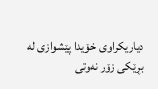دیاریكراوی‌ خۆیدا پێشوازی‌ لە بڕێكی‌ زۆر نەوتی‌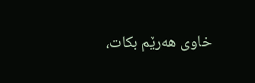خاوی‌ هەرێم بكات،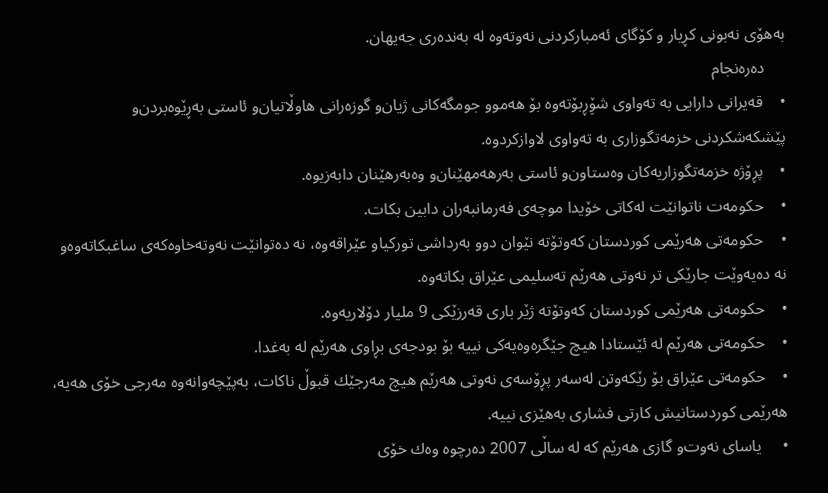بەهۆی‌ نەبونی‌ كڕیار ‌و كۆگای‌ ئەمباركردنی‌ نەوتەوە لە بەندەری‌ جەیهان.
     دەرەنجام
•    قەیرانی‌ دارایی‌ بە تەواوی‌ شۆِڕبۆتەوە بۆ هەموو جومگەكانی‌ ژیان‌و گوزەرانی‌ هاوڵاتیان‌و ئاستی‌ بەڕێوەبردن‌و پێشكەشكردنی‌ خزمەتگوزاری‌ بە تەواوی‌ لاوازكردوە.
•    پڕۆژە خزمەتگوزاریەكان وەستاون‌و ئاستی‌ بەرهەمهێنان‌و وەبەرهێنان دابەزیوە.
•    حكومەت ناتوانێت لەكاتی‌ خۆیدا موچەی‌ فەرمانبەران دابین بكات.
•    حكومەتی‌ هەرێمی‌ كوردستان كەوتۆتە نێوان دوو بەرداشی‌ توركیا‌و عێراقەوە، نە دەتوانێت نەوتەخاوەكەی‌ ساغبكاتەوە‌و نە دەیەوێت جارێكی‌ تر نەوتی‌ هەرێم تەسلیمی‌ عێراق بكاتەوە.
•    حكومەتی‌ هەرێمی‌ كوردستان كەوتۆتە ژێر باری‌ قەرزێكی‌ 9 ملیار دۆلاریەوە.
•    حكومەتی‌ هەرێم لە ئێستادا هیچ جێگرەوەیەكی‌ نییە بۆ بودجەی‌ بڕاوی‌ هەرێم لە بەغدا.
•    حكومەتی‌ عێراق بۆ رێكەوتن لەسەر پڕۆسەی‌ نەوتی‌ هەرێم هیچ مەرجێك قبوڵ ناكات، بەپێچەوانەوە مەرجی‌ خۆی‌ هەیە، هەرێمی‌ كوردستانیش كارتی‌ فشاری‌ بەهێزی‌ نییە.
•     یاسای‌ نەوت‌و گازی‌ هەرێم كە لە ساڵی‌ 2007 دەرچوە وەك خۆی‌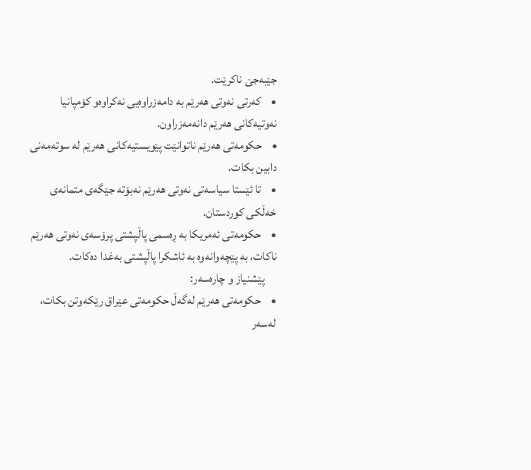جێبەجێ‌ ناكرێت.
•    كەرتی‌ نەوتی‌ هەرێم بە دامەزراوەیی‌ نەكراوە‌و كۆمپانیا نەوتیەكانی‌ هەرێم دانەمەزراون.
•    حكومەتی‌ هەرێم ناتوانێت پێویستیەكانی‌ هەرێم لە سوتەمەنی‌ دابین بكات.
•    تا ئێستا سیاسەتی‌ نەوتی‌ هەرێم نەبۆتە جێگەی‌ متمانەی‌ خەڵكی‌ كوردستان.
•    حكومەتی‌ ئەمریكا بە ڕەسمی‌ پاڵپشتی‌ پرۆسەی‌ نەوتی‌ هەرێم ناكات، بە پێچەوانەوە بە ئاشكرا پاڵپشتی‌ بەغدا دەكات.
     پێشنیاز ‌و چارەسەر:
•    حكومەتی‌ هەرێم لەگەڵ حكومەتی‌ عێراق رێكەوتن بكات، لەسەر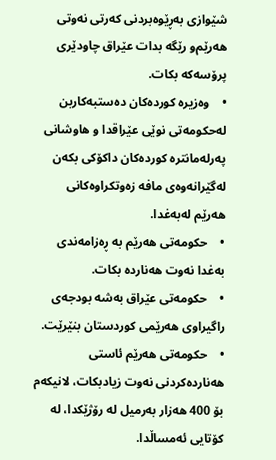شێوازی‌ بەڕێوەبردنی‌ كەرتی‌ نەوتی‌ هەرێم‌و رێگە بدات عێراق چاودێری‌ پرۆسەكە بكات.
•    وەزیرە كوردەكان دەستبەكاربن لەحكومەتی‌ نوێی‌ عێراقدا و هاوشانی‌ پەرلەمانترە كوردەكان داكۆكی‌ بكەن لەگێرانەوەی‌ مافە زەوتكراوەكانی‌ هەرێم لەبەغدا.
•    حكومەتی‌ هەرێم بە ڕەزامەندی‌ بەغدا نەوت هەناردە بكات.
•    حكومەتی‌ عێراق بەشە بودجەی‌ راگیراوی‌ هەرێمی‌ كوردستان بنێرێت.
•    حكومەتی‌ هەرێم ئاستی‌ هەناردەكردنی‌ نەوت زیادبكات، لانیكەم بۆ 400 هەزار بەرمیل لە رۆژێكدا، لە كۆتایی‌ ئەمساڵدا.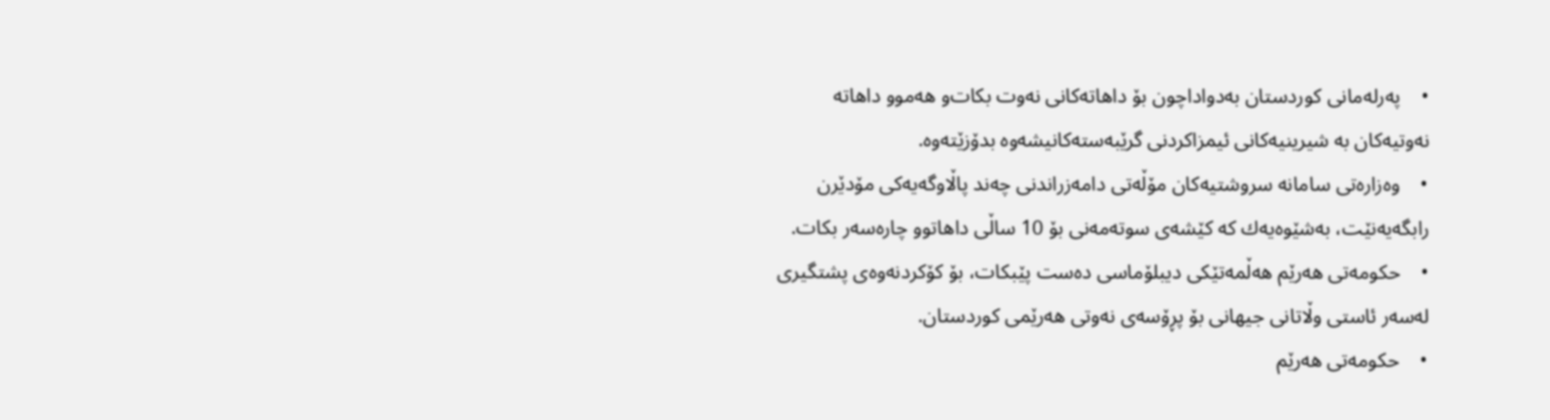•    پەرلەمانی‌ كوردستان بەدواداچون بۆ داهاتەكانی‌ نەوت بكات‌و هەموو داهاتە نەوتیەكان بە شیرینیەكانی‌ ئیمزاكردنی‌ گرێبەستەكانیشەوە بدۆزێتەوە.
•    وەزارەتی‌ سامانە سروشتیەكان مۆڵەتی‌ دامەزراندنی‌ چەند پاڵاوگەیەكی‌ مۆدێرن رابگەیەنێت، بەشێوەیەك كە كێشەی‌ سوتەمەنی‌ بۆ 10 ساڵی‌ داهاتوو چارەسەر بكات.
•    حكومەتی‌ هەرێم هەڵمەتێكی‌ دیبلۆماسی‌ دەست پێبكات، بۆ كۆكردنەوەی‌ پشتگیری‌ لەسەر ئاستی‌ وڵاتانی‌ جیهانی‌ بۆ پڕۆسەی‌ نەوتی‌ هەرێمی‌ كوردستان.
•    حكومەتی‌ هەرێم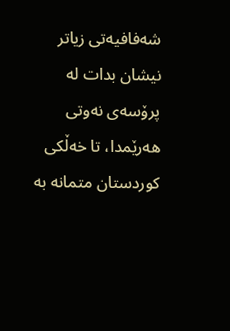شەفافیەتی‌ زیاتر نیشان بدات لە پرۆسەی‌ نەوتی‌ هەرێمدا، تا خەڵكی‌ كوردستان متمانە بە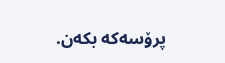پرۆسەكە بكەن.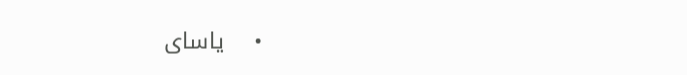•    یاسای‌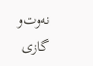نەوت‌و گازی‌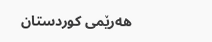هەرێمی‌ كوردستان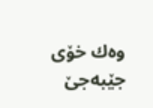وەك خۆی‌ جێبەجێ‌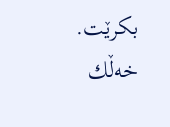بكرێت.
خەڵك